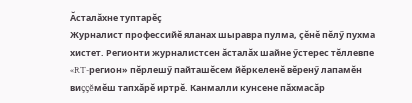Ăсталăхне туптарĕç
Журналист профессийĕ яланах шыравра пулма, çĕнĕ пĕлӳ пухма хистет. Регионти журналистсен ăсталăх шайне ӳстерес тĕллевпе «RT-регион» пĕрлешӳ пайташĕсем йĕркеленĕ вĕренӳ лапамĕн виççĕмĕш тапхăрĕ иртрĕ. Канмалли кунсене пăхмасăр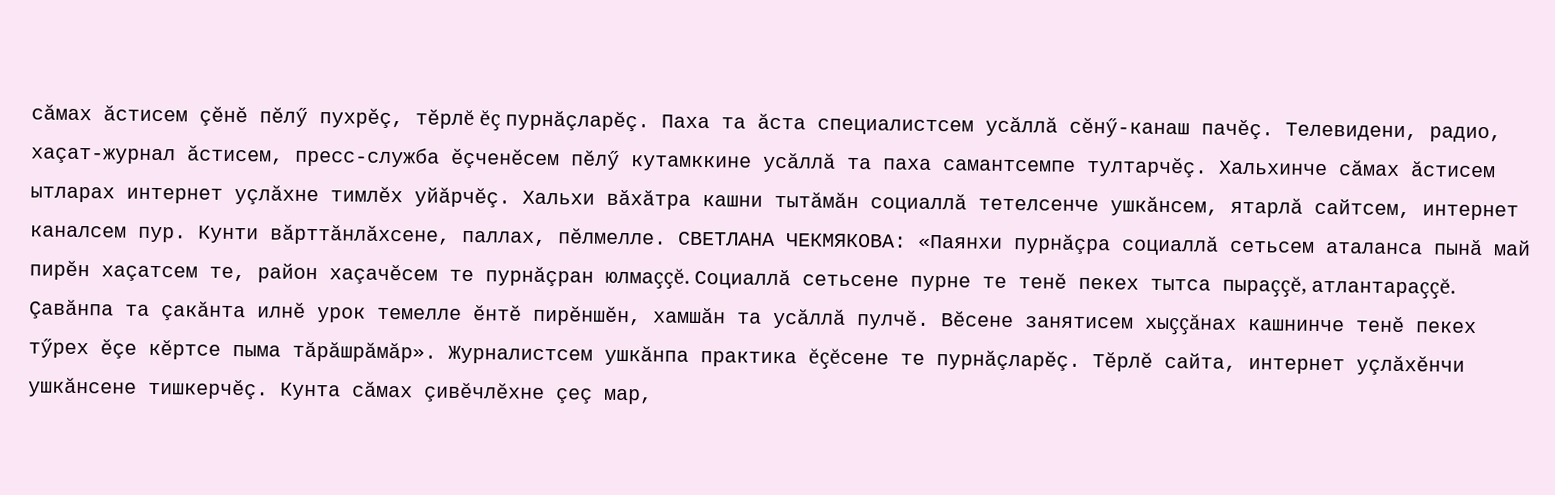сăмах ăстисем çĕнĕ пĕлӳ пухрĕç, тĕрлĕ ĕç пурнăçларĕç. Паха та ăста специалистсем усăллă сĕнӳ-канаш пачĕç. Телевидени, радио, хаçат-журнал ăстисем, пресс-служба ĕçченĕсем пĕлӳ кутамккине усăллă та паха самантсемпе тултарчĕç. Хальхинче сăмах ăстисем ытларах интернет уçлăхне тимлĕх уйăрчĕç. Хальхи вăхăтра кашни тытăмăн социаллă тетелсенче ушкăнсем, ятарлă сайтсем, интернет каналсем пур. Кунти вăрттăнлăхсене, паллах, пĕлмелле. СВЕТЛАНА ЧЕКМЯКОВА: «Паянхи пурнăçра социаллă сетьсем аталанса пынă май пирĕн хаçатсем те, район хаçачĕсем те пурнăçран юлмаççĕ. Социаллă сетьсене пурне те тенĕ пекех тытса пыраççĕ, атлантараççĕ. Çавăнпа та çакăнта илнĕ урок темелле ĕнтĕ пирĕншĕн, хамшăн та усăллă пулчĕ. Вĕсене занятисем хыççăнах кашнинче тенĕ пекех тӳрех ĕçе кĕртсе пыма тăрăшрăмăр». Журналистсем ушкăнпа практика ĕçĕсене те пурнăçларĕç. Тĕрлĕ сайта, интернет уçлăхĕнчи ушкăнсене тишкерчĕç. Кунта сăмах çивĕчлĕхне çеç мар,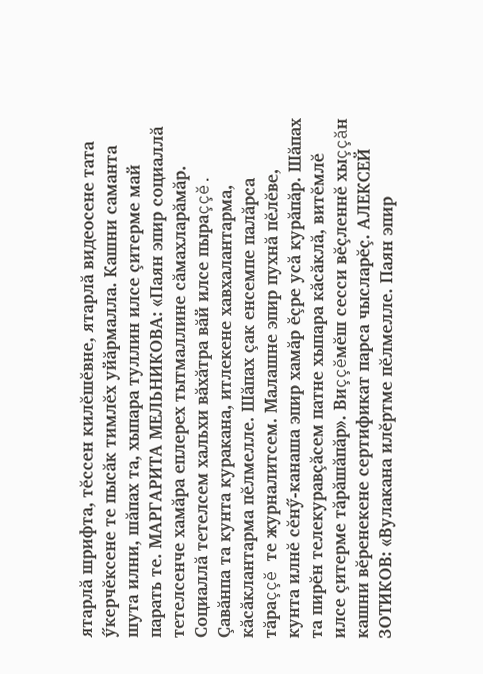ятарлă шрифта, тĕссен килĕшĕвне, ятарлă видеосене тата ӳкерчĕксене те пысăк тимлĕх уйăрмалла. Кашни саманта шута илни, шăпах та, хыпара туллин илсе çитерме май парать те. МАРГАРИТА МЕЛЬНИКОВА: «Паян эпир социаллă тетелсенче хамăра еплерех тытмаллине сăмахларăмăр. Социаллă тетелсем хальхи вăхăтра вăй илсе пыраççĕ. Çавăнпа та кунта куракана, итлекене хавхалантарма, кăсăклантарма пĕлмелле. Шăпах çак енсемпе палăрса тăраççĕ те журналитсем. Малашне эпир пухнă пĕлĕве, кунта илнĕ сĕнӳ-канаша эпир хамăр ĕçре усă курăпăр. Шăпах та пирĕн телекуравçăсем патне хыпара кăсăклă, витĕмлĕ илсе çитерме тăрăшăпăр». Виççĕмĕш сесси вĕçленнĕ хыççăн кашни вĕренекене сертификат парса чысларĕç. АЛЕКСЕЙ ЗОТИКОВ: «Вулакана илĕртме пĕлмелле. Паян эпир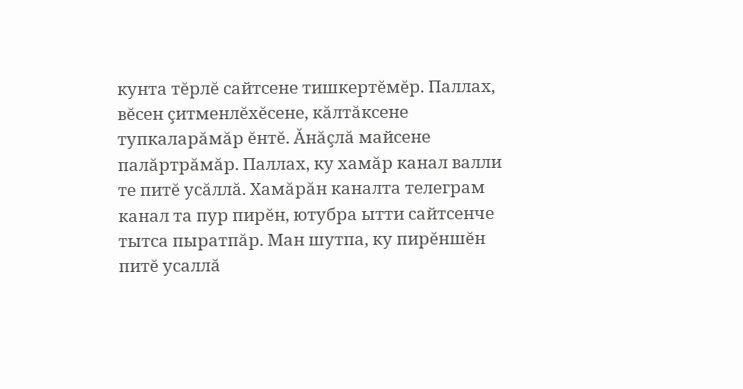кунта тĕрлĕ сайтсене тишкертĕмĕр. Паллах, вĕсен çитменлĕхĕсене, кăлтăксене тупкаларăмăр ĕнтĕ. Ăнăçлă майсене палăртрăмăр. Паллах, ку хамăр канал валли те питĕ усăллă. Хамăрăн каналта телеграм канал та пур пирĕн, ютубра ытти сайтсенче тытса пыратпăр. Ман шутпа, ку пирĕншĕн питĕ усаллă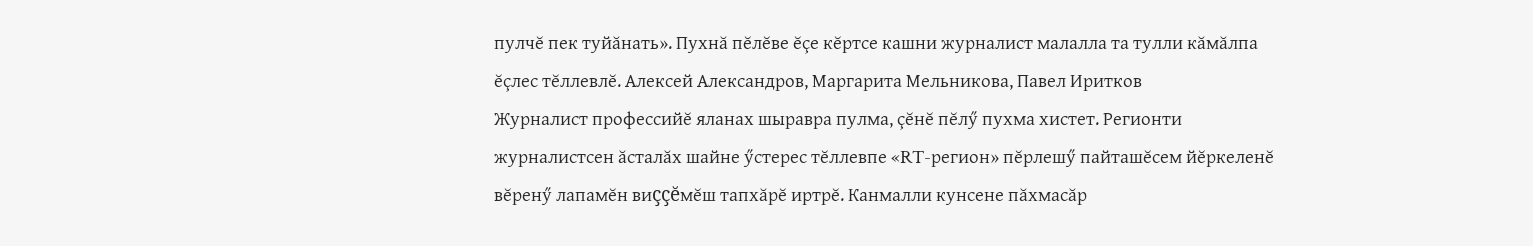пулчĕ пек туйăнать». Пухнă пĕлĕве ĕçе кĕртсе кашни журналист малалла та тулли кăмăлпа ĕçлес тĕллевлĕ. Алексей Александров, Маргарита Мельникова, Павел Иритков
Журналист профессийĕ яланах шыравра пулма, çĕнĕ пĕлӳ пухма хистет. Регионти журналистсен ăсталăх шайне ӳстерес тĕллевпе «RT-регион» пĕрлешӳ пайташĕсем йĕркеленĕ вĕренӳ лапамĕн виççĕмĕш тапхăрĕ иртрĕ. Канмалли кунсене пăхмасăр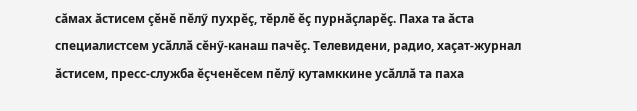сăмах ăстисем çĕнĕ пĕлӳ пухрĕç, тĕрлĕ ĕç пурнăçларĕç. Паха та ăста специалистсем усăллă сĕнӳ-канаш пачĕç. Телевидени, радио, хаçат-журнал ăстисем, пресс-служба ĕçченĕсем пĕлӳ кутамккине усăллă та паха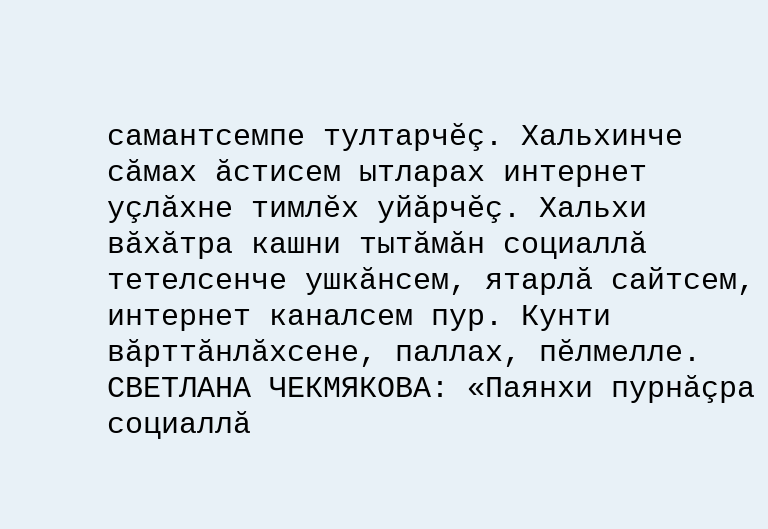самантсемпе тултарчĕç. Хальхинче сăмах ăстисем ытларах интернет уçлăхне тимлĕх уйăрчĕç. Хальхи вăхăтра кашни тытăмăн социаллă тетелсенче ушкăнсем, ятарлă сайтсем, интернет каналсем пур. Кунти вăрттăнлăхсене, паллах, пĕлмелле. СВЕТЛАНА ЧЕКМЯКОВА: «Паянхи пурнăçра социаллă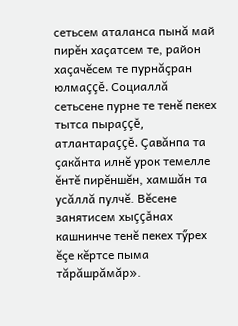сетьсем аталанса пынă май пирĕн хаçатсем те, район хаçачĕсем те пурнăçран юлмаççĕ. Социаллă сетьсене пурне те тенĕ пекех тытса пыраççĕ, атлантараççĕ. Çавăнпа та çакăнта илнĕ урок темелле ĕнтĕ пирĕншĕн, хамшăн та усăллă пулчĕ. Вĕсене занятисем хыççăнах кашнинче тенĕ пекех тӳрех ĕçе кĕртсе пыма тăрăшрăмăр».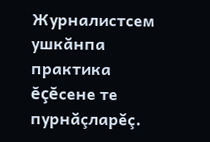Журналистсем ушкăнпа практика ĕçĕсене те пурнăçларĕç.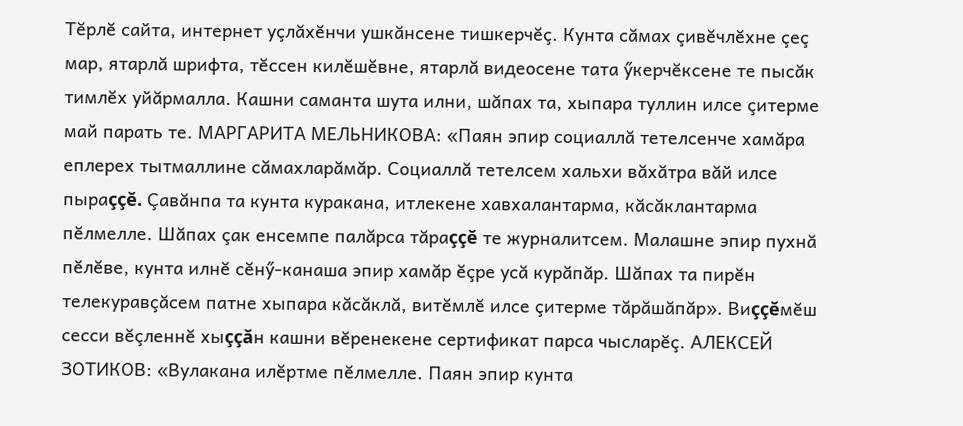Тĕрлĕ сайта, интернет уçлăхĕнчи ушкăнсене тишкерчĕç. Кунта сăмах çивĕчлĕхне çеç мар, ятарлă шрифта, тĕссен килĕшĕвне, ятарлă видеосене тата ӳкерчĕксене те пысăк тимлĕх уйăрмалла. Кашни саманта шута илни, шăпах та, хыпара туллин илсе çитерме май парать те. МАРГАРИТА МЕЛЬНИКОВА: «Паян эпир социаллă тетелсенче хамăра еплерех тытмаллине сăмахларăмăр. Социаллă тетелсем хальхи вăхăтра вăй илсе пыраççĕ. Çавăнпа та кунта куракана, итлекене хавхалантарма, кăсăклантарма пĕлмелле. Шăпах çак енсемпе палăрса тăраççĕ те журналитсем. Малашне эпир пухнă пĕлĕве, кунта илнĕ сĕнӳ-канаша эпир хамăр ĕçре усă курăпăр. Шăпах та пирĕн телекуравçăсем патне хыпара кăсăклă, витĕмлĕ илсе çитерме тăрăшăпăр». Виççĕмĕш сесси вĕçленнĕ хыççăн кашни вĕренекене сертификат парса чысларĕç. АЛЕКСЕЙ ЗОТИКОВ: «Вулакана илĕртме пĕлмелле. Паян эпир кунта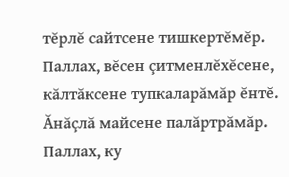тĕрлĕ сайтсене тишкертĕмĕр. Паллах, вĕсен çитменлĕхĕсене, кăлтăксене тупкаларăмăр ĕнтĕ. Ăнăçлă майсене палăртрăмăр. Паллах, ку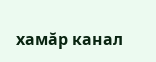хамăр канал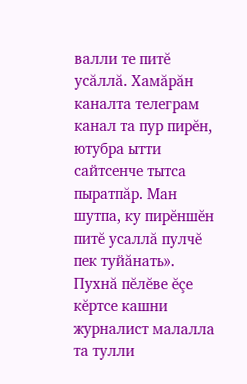валли те питĕ усăллă. Хамăрăн каналта телеграм канал та пур пирĕн, ютубра ытти сайтсенче тытса пыратпăр. Ман шутпа, ку пирĕншĕн питĕ усаллă пулчĕ пек туйăнать». Пухнă пĕлĕве ĕçе кĕртсе кашни журналист малалла та тулли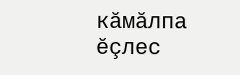кăмăлпа ĕçлес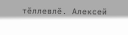тĕллевлĕ. Алексей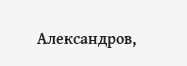Александров,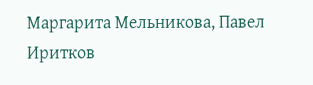Маргарита Мельникова, Павел Иритков